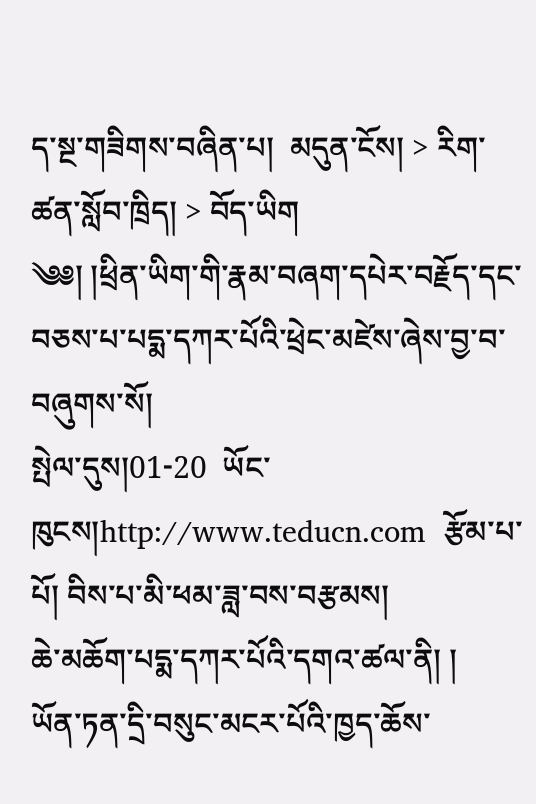ད་སྔ་གཟིགས་བཞིན་པ།  མདུན་ངོས། > རིག་ཚན་སློབ་ཁྲིད། > བོད་ཡིག
༄༅། །ཕྲིན་ཡིག་གི་རྣམ་བཞག་དཔེར་བརྗོད་དང་བཅས་པ་པདྨ་དཀར་པོའི་ཕྲེང་མཛེས་ཞེས་བྱ་བ་བཞུགས་སོ།
སྤེལ་དུས།01-20  ཡོང་ཁུངས།http://www.teducn.com  རྩོམ་པ་པོ། བིས་པ་མི་ཕམ་ཟླ་བས་བརྩམས།
ཆེ་མཆོག་པདྨ་དཀར་པོའི་དགའ་ཚལ་ནི། །
ཡོན་ཏན་དྲི་བསུང་མངར་པོའི་ཁྱད་ཆོས་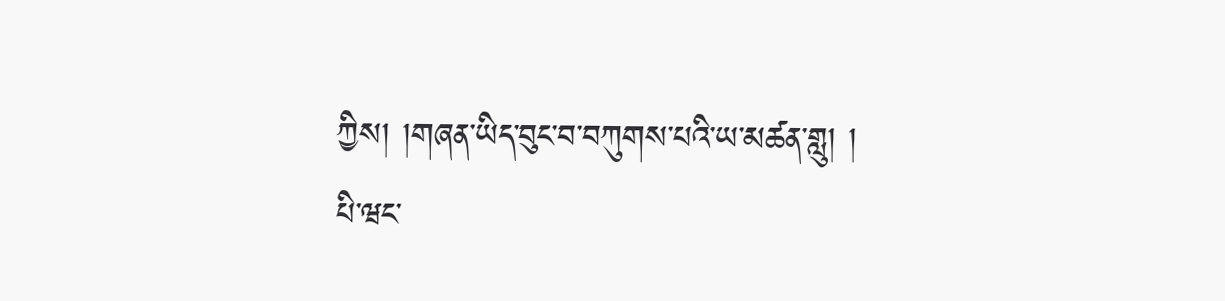ཀྱིས། །གཞན་ཡིད་བུང་བ་བཀུགས་པའི་ཡ་མཚན་གླུ། །
པི་ཝང་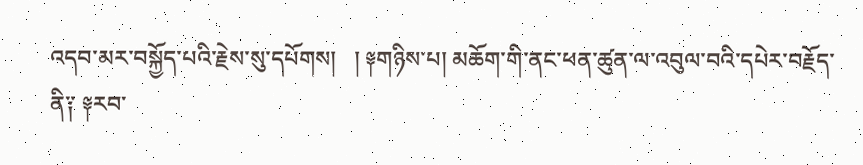འདབ་མར་བསྐྱོད་པའི་རྗེས་སུ་དཔོགས།   ། ༈གཉིས་པ། མཆོག་གི་ནང་ཕན་ཚུན་ལ་འབུལ་བའི་དཔེར་བརྗོད་ནི༑ ༈རབ་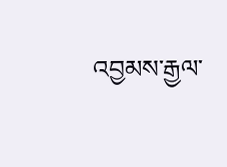འབྱམས་རྒྱལ་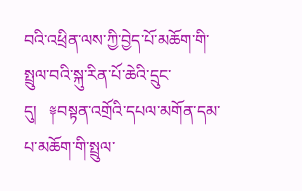བའི་འཕྲིན་ལས་ཀྱི་བྱེད་པོ་མཆོག་གི་སྤྲུལ་བའི་སྐུ་རིན་པོ་ཆེའི་དྲུང་དུ།   ༈བསྟན་འགྲོའི་དཔལ་མགོན་དམ་པ་མཆོག་གི་སྤྲུལ་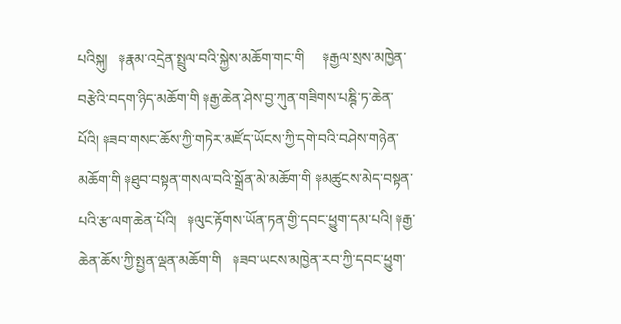པའིསྐུ།   ༈རྣམ་འདྲེན་སྤྲུལ་བའི་སྐྱེས་མཆོག་གང་གི     ༈རྒྱལ་སྲས་མཁྱེན་བརྩེའི་བདག་ཉིད་མཆོག་གི ༈རྒྱ་ཆེན་ཤེས་བྱ་ཀུན་གཟིགས་པཎྚི་ཏ་ཆེན་པོའི། ༈ཟབ་གསང་ཆོས་ཀྱི་གཏེར་མཛོད་ཡོངས་ཀྱི་དགེ་བའི་བཤེས་གཉེན་མཆོག་གི ༈ཐུབ་བསྟན་གསལ་བའི་སྒྲོན་མེ་མཆོག་གི ༈མཚུངས་མེད་བསྟན་པའི་རྩ་ལག་ཆེན་པོའི།   ༈ལུང་རྟོགས་ཡོན་ཏན་གྱི་དབང་ཕྱུག་དམ་པའི། ༈རྒྱ་ཆེན་ཆོས་ཀྱི་སྤྱན་ལྡན་མཆོག་གི   ༈ཟབ་ཡངས་མཁྱེན་རབ་ཀྱི་དབང་ཕྱུག་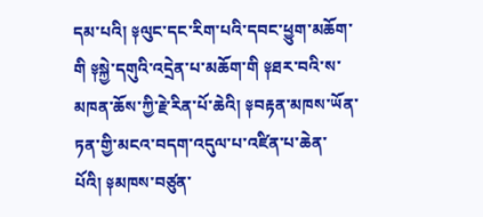དམ་པའི། ༈ལུང་དང་རིག་པའི་དབང་ཕྱུག་མཆོག་གི ༈སྐྱེ་དགུའི་འདྲེན་པ་མཆོག་གི ༈ཐར་བའི་ས་མཁན་ཆོས་ཀྱི་རྗེ་རིན་པོ་ཆེའི། ༈བརྟན་མཁས་ཡོན་ཏན་གྱི་མངའ་བདག་འདུལ་པ་འཛིན་པ་ཆེན་པོའི། ༈མཁས་བཙུན་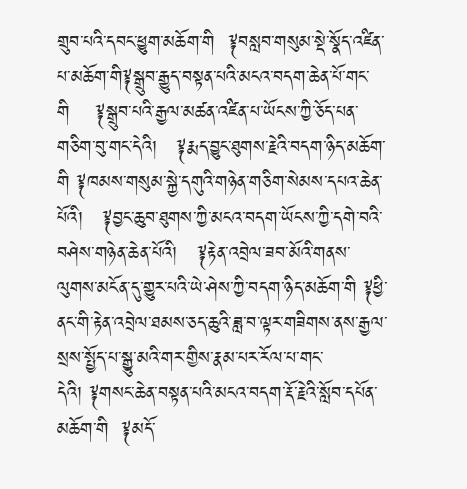གྲུབ་པའི་དབང་ཕྱུག་མཆོག་གི  ༈བསླབ་གསུམ་སྡེ་སྣོད་འཛིན་པ་མཆོག་གི༈སྒྲུབ་རྒྱུད་བསྟན་པའི་མངའ་བདག་ཆེན་པོ་གང་གི    ༈སྒྲུབ་པའི་རྒྱལ་མཚན་འཛིན་པ་ཡོངས་ཀྱི་ཅོད་པན་གཅིག་བུ་གང་དེའི།   ༈རྨད་བྱུང་ཐུགས་རྗེའི་བདག་ཉིད་མཆོག་གི ༈ཁམས་གསུམ་སྐྱེ་དགུའི་གཉེན་གཅིག་སེམས་དཔའ་ཆེན་པོའི།   ༈བྱང་ཆུབ་ཐུགས་ཀྱི་མངའ་བདག་ཡོངས་ཀྱི་དགེ་བའི་བཤེས་གཉེན་ཆེན་པོའི།   ༈རྟེན་འབྲེལ་ཟབ་མོའི་གནས་ལུགས་མངོན་དུ་གྱུར་པའི་ཡེ་ཤེས་ཀྱི་བདག་ཉིད་མཆོག་གི ༈ཕྱི་ནང་གི་རྟེན་འབྲེལ་ཐམས་ཅད་ཆུའི་ཟླ་བ་ལྟར་གཟིགས་ནས་རྒྱལ་སྲས་སྤྱོད་པ་སྒྱུ་མའི་གར་གྱིས་རྣམ་པར་རོལ་པ་གང་དེའི། ༈གསང་ཆེན་བསྟན་པའི་མངའ་བདག་རྡོ་རྗེའི་སློབ་དཔོན་མཆོག་གི  ༈མདོ་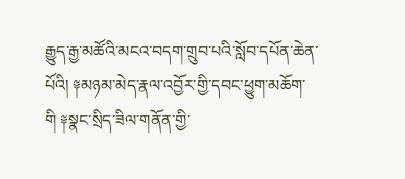རྒྱུད་རྒྱ་མཚོའི་མངའ་བདག་གྲུབ་པའི་སློབ་དཔོན་ཆེན་པོའི། ༈མཉམ་མེད་རྣལ་འབྱོར་གྱི་དབང་ཕྱུག་མཆོག་གི ༈སྣང་སྲིད་ཟིལ་གནོན་གྱི་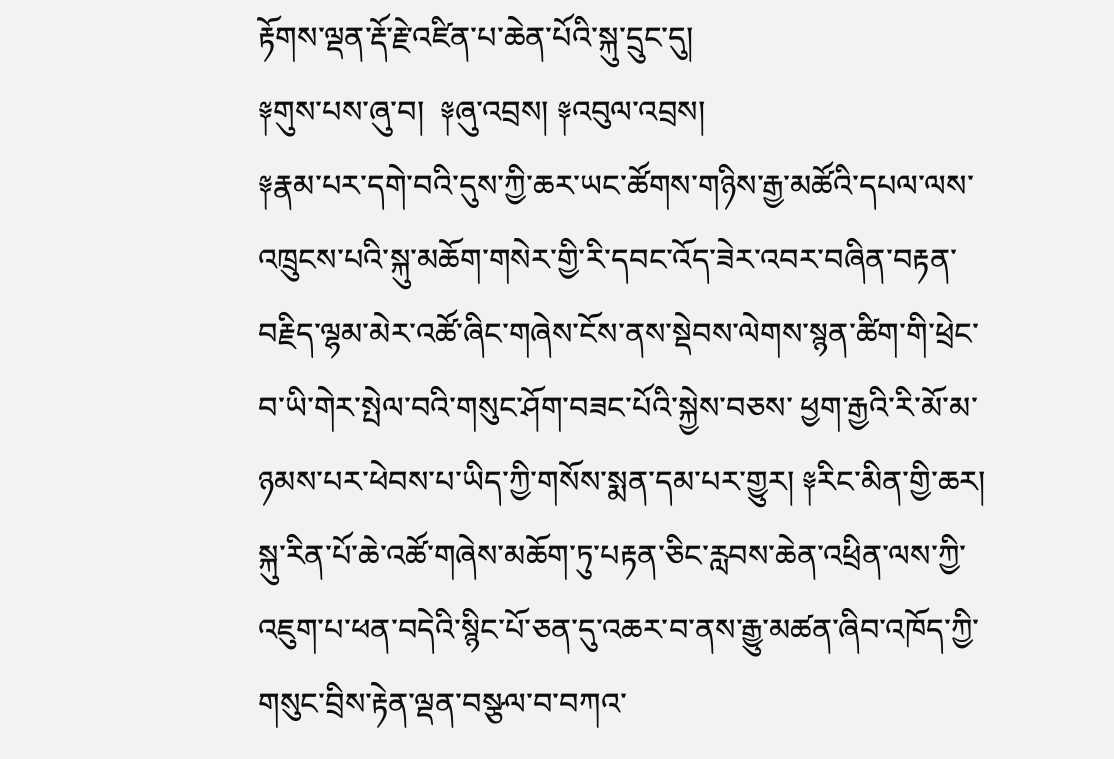རྟོགས་ལྡན་རྡོ་རྗེ་འཛིན་པ་ཆེན་པོའི་སྐུ་དྲུང་དུ།
༈གུས་པས་ཞུ་བ།  ༈ཞུ་འབྲས། ༈འབུལ་འབྲས།
༈རྣམ་པར་དགེ་བའི་དུས་ཀྱི་ཆར་ཡང་ཚོགས་གཉིས་རྒྱ་མཚོའི་དཔལ་ལས་འཁྲུངས་པའི་སྐུ་མཆོག་གསེར་གྱི་རི་དབང་འོད་ཟེར་འབར་བཞིན་བརྟན་བརྗིད་ལྷམ་མེར་འཚོ་ཞིང་གཞེས་ངོས་ནས་སྡེབས་ལེགས་སྙན་ཚིག་གི་ཕྲེང་བ་ཡི་གེར་སྤེལ་བའི་གསུང་ཤོག་བཟང་པོའི་སྐྱེས་བཅས་ ཕྱག་རྒྱའི་རི་མོ་མ་ཉམས་པར་ཕེབས་པ་ཡིད་ཀྱི་གསོས་སྨན་དམ་པར་གྱུར། ༈རིང་མིན་གྱི་ཆར། སྐུ་རིན་པོ་ཆེ་འཚོ་གཞེས་མཆོག་ཏུ་པརྟན་ཅིང་རླབས་ཆེན་འཕྲིན་ལས་ཀྱི་འཇུག་པ་ཕན་བདེའི་སྙིང་པོ་ཅན་དུ་འཆར་བ་ནས་རྒྱུ་མཚན་ཞིབ་འཁོད་ཀྱི་གསུང་བྲིས་རྟེན་ལྡན་བསྩལ་བ་བཀའ་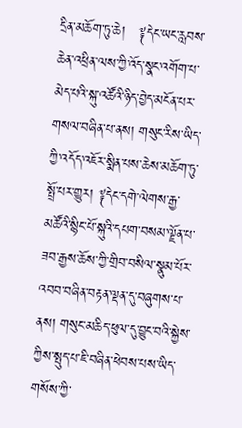དྲིན་མཆོག་ཏུ་ཆེ།   ༈དེང་ཡང་རླབས་ཆེན་འཕྲིན་ལས་ཀྱི་འོད་སྣང་འགོག་པ་མེད་པའི་སྐུ་འཚོའི་ཉིད་བྱེད་མངོན་པར་གསལ་བཞིན་པ་ནས། གསུང་རིས་ཡིད་ཀྱི་འདོད་འཇོར་སྨིན་པས་ཆེས་མཆོག་ཏུ་སྤྲོ་པར་གྱུར། ༈དེང་དགེ་ལེགས་རྒྱ་མཚོའི་སྙིང་པོ་སྐུའི་དཔག་བསམ་ལྗོན་པ་ཟབ་རྒྱས་ཆོས་ཀྱི་གྲིབ་བསིལ་སྣུམ་པོར་འབབ་བཞིན་བརྟན་ལྡན་དུ་བཞུགས་པ་ནས། གསུང་མཆིད་ཕུལ་དུ་བྱུང་བའི་སྐྱེས་ཀྱིས་སྤུད་པ་ཇི་བཞིན་ཕེབས་པས་ཡིད་གསོས་ཀྱི་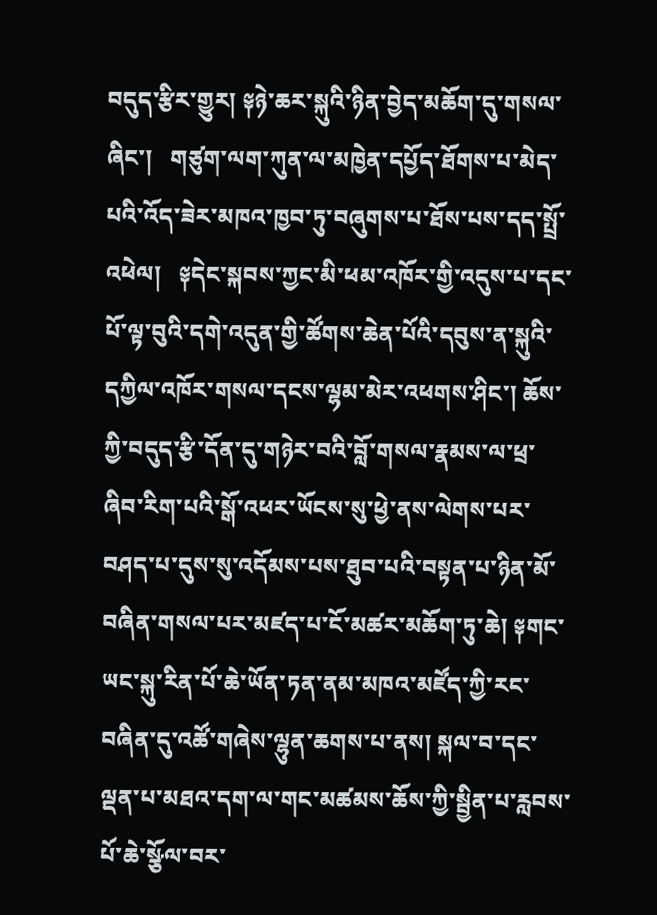བདུད་རྩིར་གྱུར། ༈ཉེ་ཆར་སྐུའི་ཉིན་བྱེད་མཆོག་དུ་གསལ་ཞིང་།   གཙུག་ལག་ཀུན་ལ་མཁྱེན་དཔྱོད་ཐོགས་པ་མེད་པའི་འོད་ཟེར་མཁའ་ཁྱབ་ཏུ་བཞུགས་པ་ཐོས་པས་དད་སྤྲོ་འཕེལ།   ༈དེང་སྐབས་ཀྱང་མི་ཕམ་འཁོར་གྱི་འདུས་པ་དང་པོ་ལྟ་བུའི་དགེ་འདུན་གྱི་ཚོགས་ཆེན་པོའི་དབུས་ན་སྐུའི་དཀྱིལ་འཁོར་གསལ་དངས་ལྷམ་མེར་འཕགས་ཤིང་། ཆོས་ཀྱི་བདུད་རྩི་དོན་དུ་གཉེར་བའི་བློ་གསལ་རྣམས་ལ་ཕྲ་ཞིབ་རིག་པའི་སྒོ་འཕར་ཡོངས་སུ་ཕྱེ་ནས་ལེགས་པར་བཤད་པ་དུས་སུ་འདོམས་པས་ཐུབ་པའི་བསྟན་པ་ཉིན་མོ་བཞིན་གསལ་པར་མཛད་པ་ངོ་མཚར་མཆོག་ཏུ་ཆེ། ༈གང་ཡང་སྐུ་རིན་པོ་ཆེ་ཡོན་ཏན་ནམ་མཁའ་མཛོད་ཀྱི་རང་བཞིན་དུ་འཚོ་གཞེས་ལྷུན་ཆགས་པ་ནས། སྐལ་བ་དང་ལྡན་པ་མཐའ་དག་ལ་གང་མཚམས་ཆོས་ཀྱི་སྦྱིན་པ་རླབས་པོ་ཆེ་སྩོལ་བར་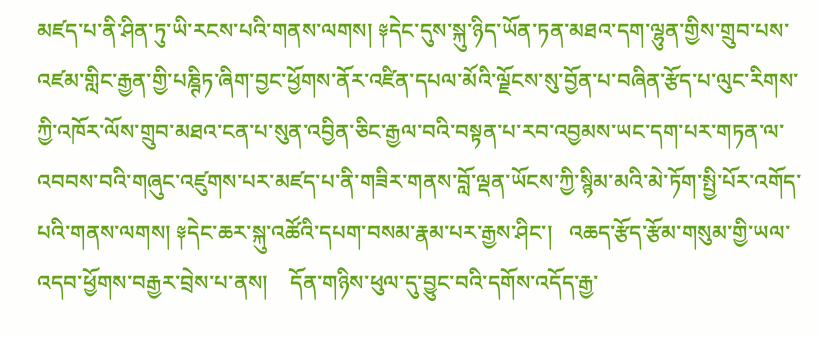མཛད་པ་ནི་ཤིན་ཏུ་ཡི་རངས་པའི་གནས་ལགས། ༈དེང་དུས་སྐུ་ཉིད་ཡོན་ཏན་མཐའ་དག་ལྷུན་གྱིས་གྲུབ་པས་འཛམ་གླིང་རྒྱན་གྱི་པཎྚིཏ་ཞིག་བྱང་ཕྱོགས་ནོར་འཛིན་དཔལ་མོའི་ལྗོངས་སུ་བྱོན་པ་བཞིན་རྩོད་པ་ལུང་རིགས་ཀྱི་འཁོར་ལོས་གྲུབ་མཐའ་ངན་པ་སུན་འབྱིན་ཅིང་རྒྱལ་བའི་བསྟན་པ་རབ་འབྱམས་ཡང་དག་པར་གཏན་ལ་འབབས་བའི་གཞུང་འཛུགས་པར་མཛད་པ་ནི་གཟིར་གནས་བློ་ལྡན་ཡོངས་ཀྱི་སྙིམ་མའི་མེ་ཏོག་སྤྱི་པོར་འགོད་པའི་གནས་ལགས། ༈དེང་ཆར་སྐུ་འཚོའི་དཔག་བསམ་རྣམ་པར་རྒྱས་ཤིང་།   འཆད་རྩོད་རྩོམ་གསུམ་གྱི་ཡལ་འདབ་ཕྱོགས་བརྒྱར་བྲེས་པ་ནས།    དོན་གཉིས་ཕུལ་དུ་བྱུང་བའི་དགོས་འདོད་རྒྱ་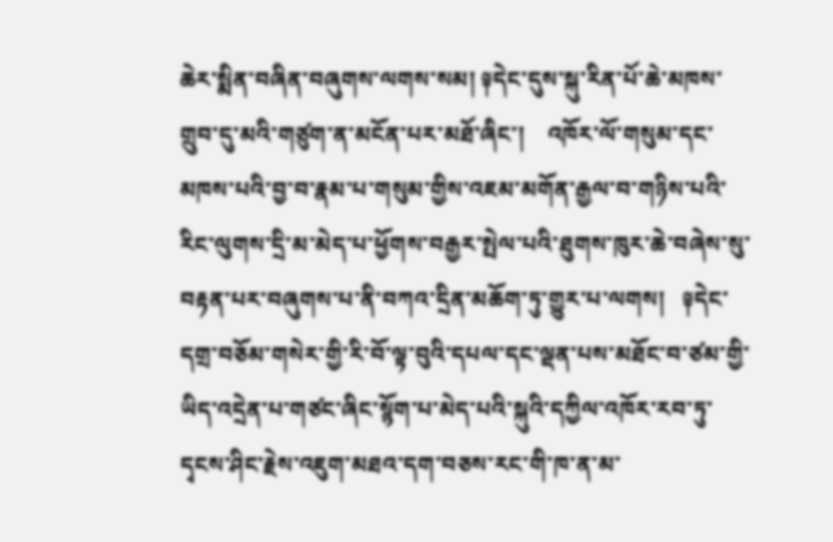ཆེར་སྨིན་བཞིན་བཞུགས་ལགས་སམ། ༈དེང་དུས་སྐུ་རིན་པོ་ཆེ་མཁས་གྲུབ་དུ་མའི་གཙུག་ན་མངོན་པར་མཐོ་ཞིང་།    འཁོར་ལོ་གསུམ་དང་མཁས་པའི་བྱ་བ་རྣམ་པ་གསུམ་གྱིས་འཇམ་མགོན་རྒྱལ་བ་གཉིས་པའི་རིང་ལུགས་དྲི་མ་མེད་པ་ཕྱོགས་བརྒྱར་སྤེལ་པའི་ཐུགས་ཁུར་ཆེ་བཞེས་སུ་བརྟན་པར་བཞུགས་པ་ནི་བཀའ་དྲིན་མཆོག་ཏུ་གྱུར་པ་ལགས།   ༈དེང་དགྲ་བཅོམ་གསེར་གྱི་རི་བོ་ལྟ་བུའི་དཔལ་དང་ལྡན་པས་མཐོང་བ་ཙམ་གྱི་ཡིད་འདྲེན་པ་གཙང་ཞིང་སྙོག་པ་མེད་པའི་སྐུའི་དཀྱིལ་འཁོར་རབ་ཏུ་དྭངས་ཤིང་རྗེས་འཇུག་མཐའ་དག་བཅས་རང་གི་ཁ་ན་མ་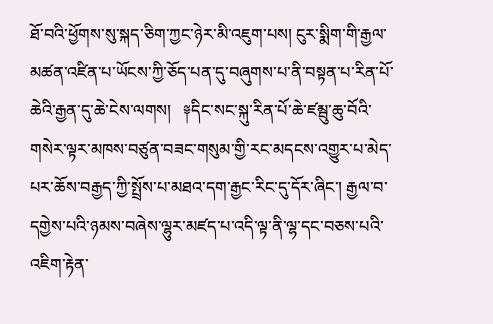ཐོ་བའི་ཕྱོགས་སུ་སྐད་ཅིག་ཀྱང་ཉེར་མི་འཇུག་པས། ངུར་སྨིག་གི་རྒྱལ་མཚན་འཛིན་པ་ཡོངས་ཀྱི་ཅོད་པན་དུ་བཞུགས་པ་ནི་བསྟན་པ་རིན་པོ་ཆེའི་རྒྱན་དུ་ཆེ་ངེས་ལགས།   ༈དིང་སང་སྐུ་རིན་པོ་ཆེ་ཛམྦུ་ཆུ་བོའི་གསེར་ལྟར་མཁས་བཙུན་བཟང་གསུམ་གྱི་རང་མདངས་འགྱུར་པ་མེད་པར་ཆོས་བརྒྱད་ཀྱི་སྤྲོས་པ་མཐའ་དག་རྒྱང་རིང་དུ་དོར་ཞིང་། རྒྱལ་བ་དགྱེས་པའི་ཉམས་བཞེས་ལྷུར་མཛད་པ་འདི་ལྟ་ནི་ལྷ་དང་བཅས་པའི་འཇིག་རྟེན་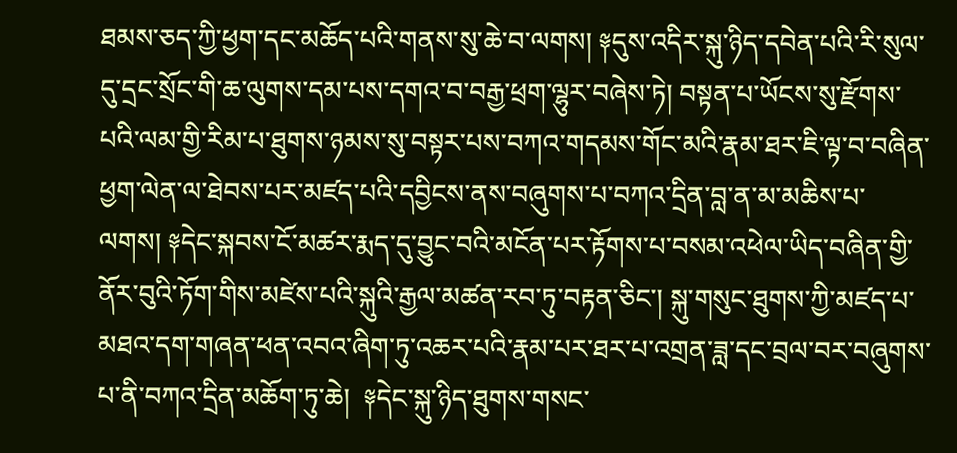ཐམས་ཅད་ཀྱི་ཕྱག་དང་མཆོད་པའི་གནས་སུ་ཆེ་བ་ལགས། ༈དུས་འདིར་སྐུ་ཉིད་དབེན་པའི་རི་སུལ་དུ་དྲང་སྲོང་གི་ཆ་ལུགས་དམ་པས་དགའ་བ་བརྒྱ་ཕྲག་ལྷུར་བཞེས་ཏེ། བསྟན་པ་ཡོངས་སུ་རྫོགས་པའི་ལམ་གྱི་རིམ་པ་ཐུགས་ཉམས་སུ་བསྟར་པས་བཀའ་གདམས་གོང་མའི་རྣམ་ཐར་ཇི་ལྟ་བ་བཞིན་ཕྱག་ལེན་ལ་ཐེབས་པར་མཛད་པའི་དབྱིངས་ནས་བཞུགས་པ་བཀའ་དྲིན་བླ་ན་མ་མཆིས་པ་ལགས། ༈དེང་སྐབས་ངོ་མཚར་རྨད་དུ་བྱུང་བའི་མངོན་པར་རྟོགས་པ་བསམ་འཕེལ་ཡིད་བཞིན་གྱི་ནོར་བུའི་ཏོག་གིས་མཛེས་པའི་སྐུའི་རྒྱལ་མཚན་རབ་ཏུ་བརྟན་ཅིང་། སྐུ་གསུང་ཐུགས་ཀྱི་མཛད་པ་མཐའ་དག་གཞན་ཕན་འབའ་ཞིག་ཏུ་འཆར་པའི་རྣམ་པར་ཐར་པ་འགྲན་ཟླ་དང་བྲལ་བར་བཞུགས་པ་ནི་བཀའ་དྲིན་མཆོག་ཏུ་ཆེ།  ༈དེང་སྐུ་ཉིད་ཐུགས་གསང་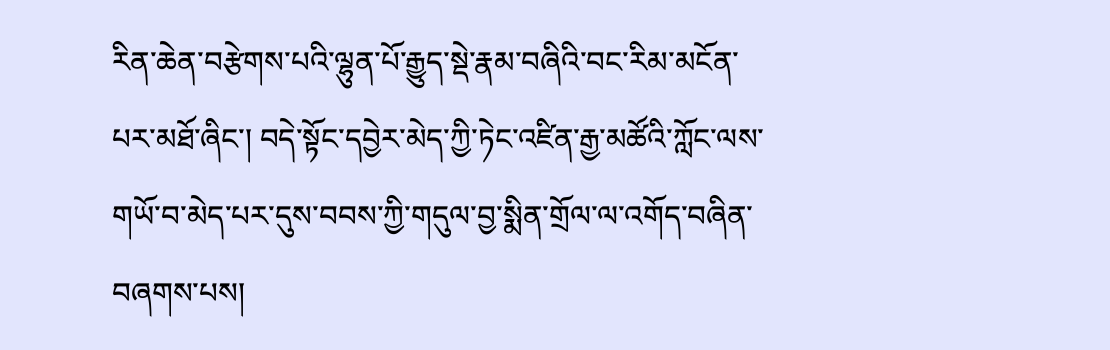རིན་ཆེན་བརྩེགས་པའི་ལྷུན་པོ་རྒྱུད་སྡེ་རྣམ་བཞིའི་བང་རིམ་མངོན་པར་མཐོ་ཞིང་། བདེ་སྟོང་དབྱེར་མེད་ཀྱི་ཏེང་འཛིན་རྒྱ་མཚོའི་ཀློང་ལས་གཡོ་བ་མེད་པར་དུས་བབས་ཀྱི་གདུལ་བྱ་སྨིན་གྲོལ་ལ་འགོད་བཞིན་བཞགས་པས།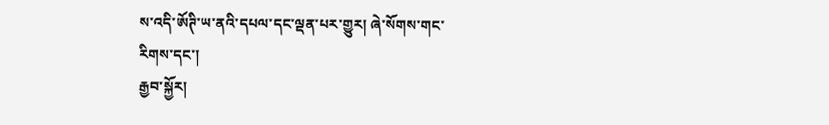ས་འདི་ཨོཊི་ཡ་ནའི་དཔལ་དང་ལྡན་པར་གྱུར། ཞེ་སོགས་གང་རིགས་དང་།
རྒྱབ་སྐྱོར།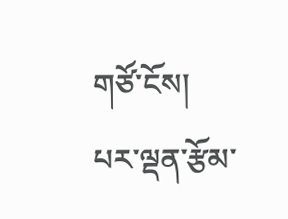གཙོ་ངོས།
པར་ལྡན་རྩོམ་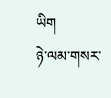ཡིག
ཉེ་ལམ་གསར་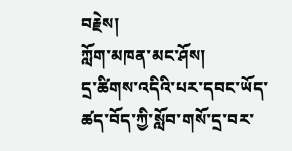བརྗེས།
ཀློག་མཁན་མང་ཤོས།
དྲ་ཚིགས་འདིའི་པར་དབང་ཡོད་ཚད་བོད་ཀྱི་སློབ་གསོ་དྲ་བར་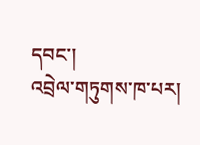དབང་།
འབྲེལ་གཏུགས་ཁ་པར།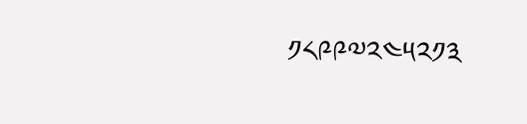༡༨༩༩༧༢༤༥༢༡༣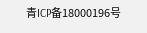青ICP备18000196号